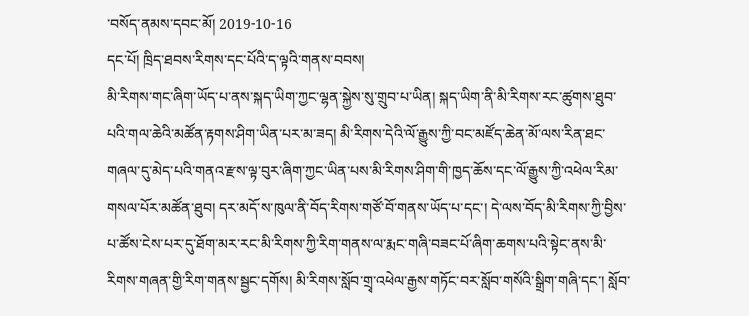་བསོད་ནམས་དབང་མོ། 2019-10-16
དང་པོ། ཁྲིད་ཐབས་རིགས་དང་པོའི་ད་ལྟའི་གནས་བབས།
མི་རིགས་གང་ཞིག་ཡོད་པ་ནས་སྐད་ཡིག་ཀྱང་ལྷན་སྐྱེས་སུ་གྲུབ་པ་ཡིན། སྐད་ཡིག་ནི་མི་རིགས་རང་ཚུགས་ཐུབ་པའི་གལ་ཆེའི་མཚོན་རྟགས་ཤིག་ཡིན་པར་མ་ཟད། མི་རིགས་དེའི་ལོ་རྒྱུས་ཀྱི་བང་མཛོད་ཆེན་མོ་ལས་རིན་ཐང་གཞལ་དུ་མེད་པའི་གནའ་རྫས་ལྟ་བུར་ཞིག་ཀྱང་ཡིན་པས་མི་རིགས་ཤིག་གི་ཁྱད་ཆོས་དང་ལོ་རྒྱུས་ཀྱི་འཕེལ་རིམ་གསལ་པོར་མཚོན་ཐུབ། དར་མདོ་ས་ཁུལ་ནི་བོད་རིགས་གཙོ་བོ་གནས་ཡོད་པ་དང་། དེ་ལས་བོད་མི་རིགས་ཀྱི་བྱིས་པ་ཚོས་ངེས་པར་དུ་ཐོག་མར་རང་མི་རིགས་ཀྱི་རིག་གནས་ལ་རྨང་གཞི་བཟང་པོ་ཞིག་ཆགས་པའི་སྟེང་ནས་མི་རིགས་གཞན་གྱི་རིག་གནས་སྦྱང་དགོས། མི་རིགས་སློབ་གྲྭ་འཕེལ་རྒྱས་གཏོང་བར་སློབ་གསོའི་སྒྲིག་གཞི་དང་། སློབ་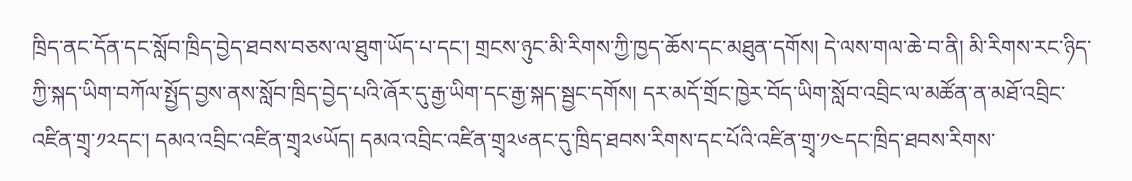ཁྲིད་ནང་དོན་དང་སློབ་ཁྲིད་བྱེད་ཐབས་བཅས་ལ་ཐུག་ཡོད་པ་དང་། གྲངས་ཉུང་མི་རིགས་ཀྱི་ཁྱད་ཆོས་དང་མཐུན་དགོས། དེ་ལས་གལ་ཆེ་བ་ནི། མི་རིགས་རང་ཉིད་ཀྱི་སྐད་ཡིག་བཀོལ་སྤྱོད་བྱས་ནས་སློབ་ཁྲིད་བྱེད་པའི་ཞོར་དུ་རྒྱ་ཡིག་དང་རྒྱ་སྐད་སྦྱང་དགོས། དར་མདོ་གྲོང་ཁྱེར་བོད་ཡིག་སློབ་འབྲིང་ལ་མཚོན་ན་མཐོ་འབྲིང་འཛིན་གྲྭ་༡༢དང་། དམའ་འབྲིང་འཛིན་གྲྭ༢༦ཡོད། དམའ་འབྲིང་འཛིན་གྲྭ༢༦ནང་དུ་ཁྲིད་ཐབས་རིགས་དང་པོའི་འཛིན་གྲྭ་༡༤དང་ཁྲིད་ཐབས་རིགས་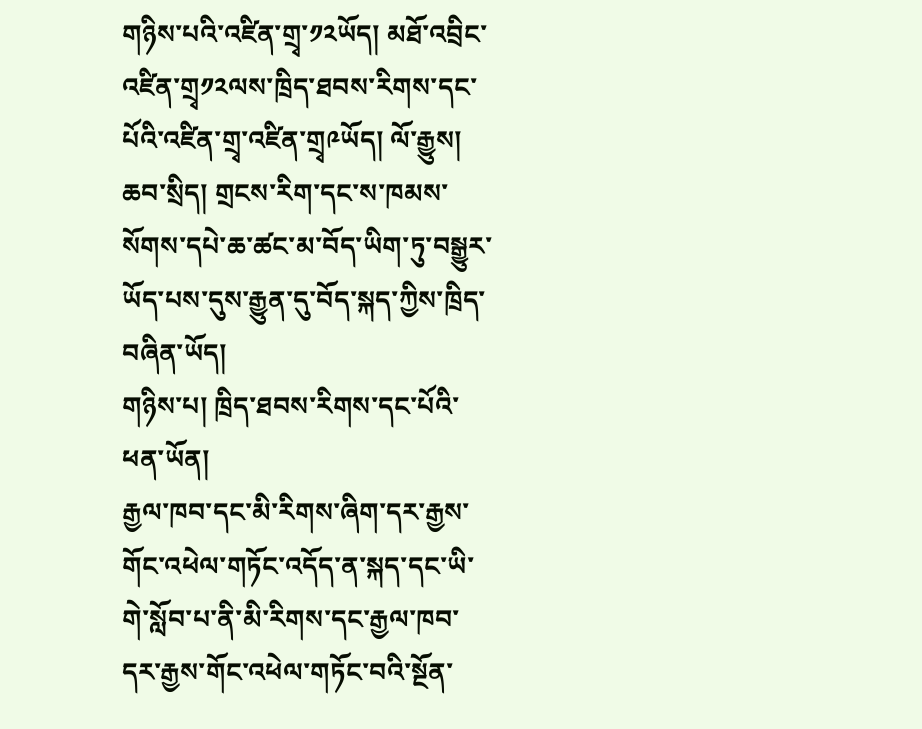གཉིས་པའི་འཛིན་གྲྭ་༡༢ཡོད། མཐོ་འབྲིང་འཛིན་གྲྭ༡༢ལས་ཁྲིད་ཐབས་རིགས་དང་པོའི་འཛིན་གྲྭ་འཛིན་གྲྭ༩ཡོད། ལོ་རྒྱུས། ཆབ་སྲིད། གྲངས་རིག་དང་ས་ཁམས་སོགས་དཔེ་ཆ་ཚང་མ་བོད་ཡིག་ཏུ་བསྒྱུར་ཡོད་པས་དུས་རྒྱུན་དུ་བོད་སྐད་ཀྱིས་ཁྲིད་བཞིན་ཡོད།
གཉིས་པ། ཁྲིད་ཐབས་རིགས་དང་པོའི་ཕན་ཡོན།
རྒྱལ་ཁབ་དང་མི་རིགས་ཞིག་དར་རྒྱས་གོང་འཕེལ་གཏོང་འདོད་ན་སྐད་དང་ཡི་གེ་སློབ་པ་ནི་མི་རིགས་དང་རྒྱལ་ཁབ་དར་རྒྱས་གོང་འཕེལ་གཏོང་བའི་སྔོན་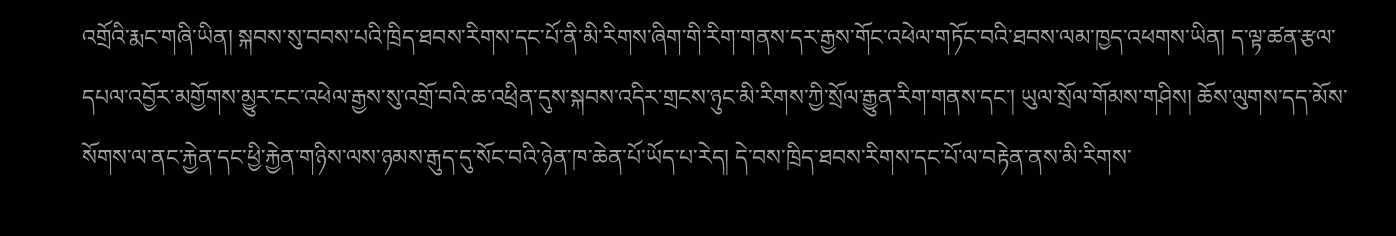འགྲོའི་རྨང་གཞི་ཡིན། སྐབས་སུ་བབས་པའི་ཁྲིད་ཐབས་རིགས་དང་པོ་ནི་མི་རིགས་ཞིག་གི་རིག་གནས་དར་རྒྱས་གོང་འཕེལ་གཏོང་བའི་ཐབས་ལམ་ཁྱད་འཕགས་ཡིན། ད་ལྟ་ཚན་རྩལ་དཔལ་འབྱོར་མགྱོགས་མྱུར་ངང་འཕེལ་རྒྱས་སུ་འགྲོ་བའི་ཆ་འཕྲིན་དུས་སྐབས་འདིར་གྲངས་ཉུང་མི་རིགས་ཀྱི་སྲོལ་རྒྱུན་རིག་གནས་དང་། ཡུལ་སྲོལ་གོམས་གཤིས། ཆོས་ལུགས་དད་མོས་སོགས་ལ་ནང་རྐྱེན་དང་ཕྱི་རྐྱེན་གཉིས་ལས་ཉམས་རྒུད་དུ་སོང་བའི་ཉེན་ཁ་ཆེན་པོ་ཡོད་པ་རེད། དེ་བས་ཁྲིད་ཐབས་རིགས་དང་པོ་ལ་བརྟེན་ནས་མི་རིགས་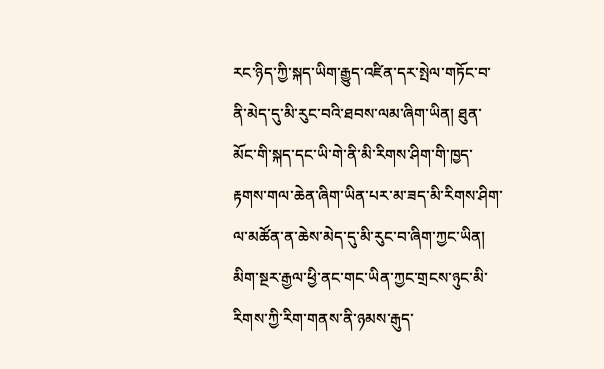རང་ཉིད་ཀྱི་སྐད་ཡིག་རྒྱུད་འཛིན་དར་སྤེལ་གཏོང་བ་ནི་མེད་དུ་མི་རུང་བའི་ཐབས་ལམ་ཞིག་ཡིན། ཐུན་མོང་གི་སྐད་དང་ཡི་གེ་ནི་མི་རིགས་ཤིག་གི་ཁྱད་རྟགས་གལ་ཆེན་ཞིག་ཡིན་པར་མ་ཟད་མི་རིགས་ཤིག་ལ་མཚོན་ན་ཆེས་མེད་དུ་མི་རུང་བ་ཞིག་ཀྱང་ཡིན། མིག་སྔར་རྒྱལ་ཕྱི་ནང་གང་ཡིན་ཀྱང་གྲངས་ཉུང་མི་རིགས་ཀྱི་རིག་གནས་ནི་ཉམས་རྒུད་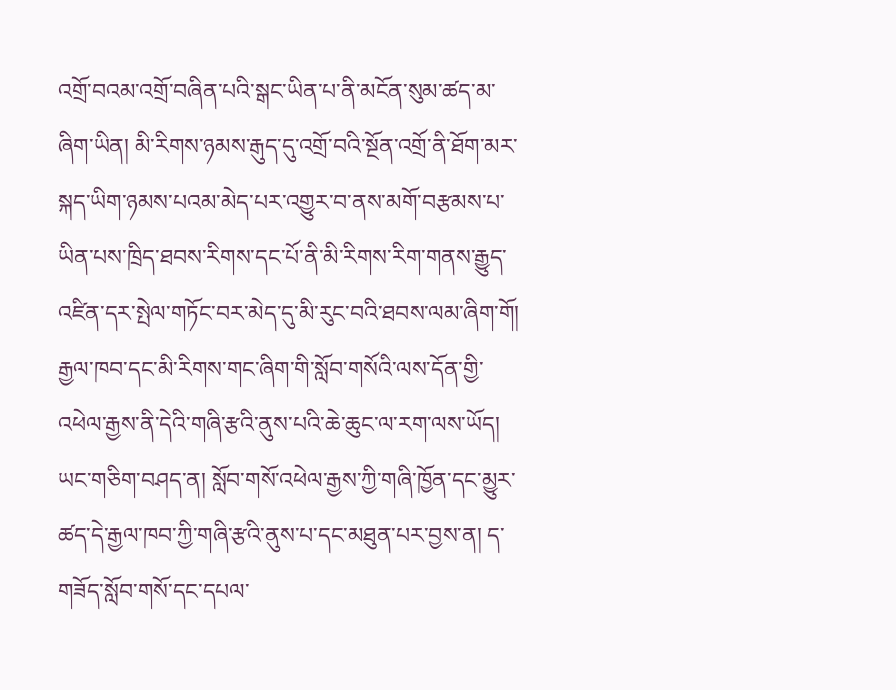འགྲོ་བའམ་འགྲོ་བཞིན་པའི་སྒང་ཡིན་པ་ནི་མངོན་སུམ་ཚད་མ་ཞིག་ཡིན། མི་རིགས་ཉམས་རྒུད་དུ་འགྲོ་བའི་སྔོན་འགྲོ་ནི་ཐོག་མར་སྐད་ཡིག་ཉམས་པའམ་མེད་པར་འགྱུར་བ་ནས་མགོ་བརྩམས་པ་ཡིན་པས་ཁྲིད་ཐབས་རིགས་དང་པོ་ནི་མི་རིགས་རིག་གནས་རྒྱུད་འཛིན་དར་སྤེལ་གཏོང་བར་མེད་དུ་མི་རུང་བའི་ཐབས་ལམ་ཞིག་གོ།
རྒྱལ་ཁབ་དང་མི་རིགས་གང་ཞིག་གི་སློབ་གསོའི་ལས་དོན་གྱི་འཕེལ་རྒྱས་ནི་དེའི་གཞི་རྩའི་ནུས་པའི་ཆེ་ཆུང་ལ་རག་ལས་ཡོད། ཡང་གཅིག་བཤད་ན། སློབ་གསོ་འཕེལ་རྒྱས་ཀྱི་གཞི་ཁྱོན་དང་མྱུར་ཚད་དེ་རྒྱལ་ཁབ་ཀྱི་གཞི་རྩའི་ནུས་པ་དང་མཐུན་པར་བྱས་ན། ད་གཟོད་སློབ་གསོ་དང་དཔལ་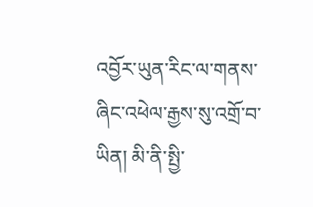འབྱོར་ཡུན་རིང་ལ་གནས་ཞིང་འཕེལ་རྒྱས་སུ་འགྲོ་བ་ཡིན། མི་ནི་སྤྱི་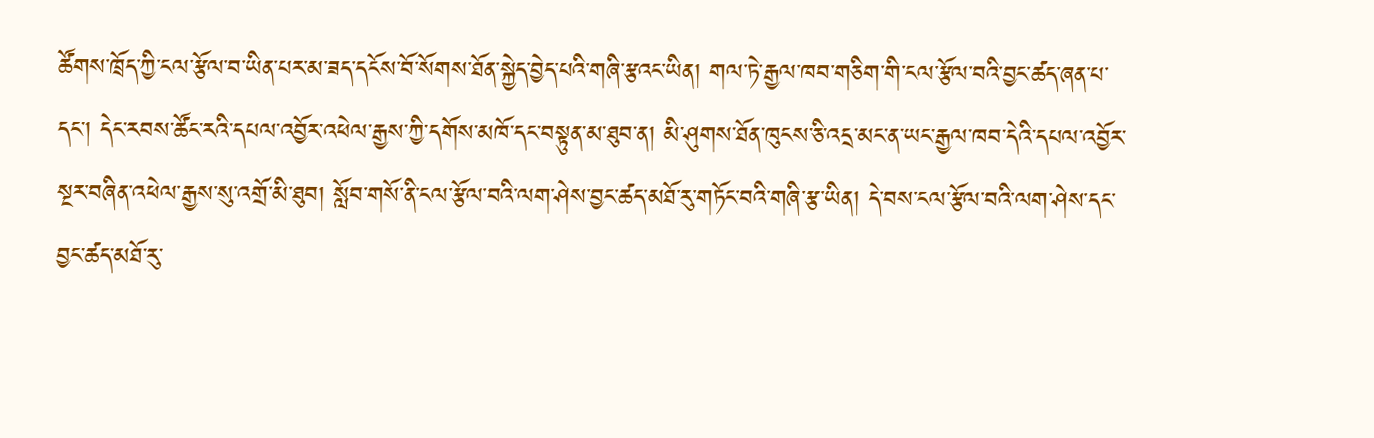ཚོགས་ཁྲོད་ཀྱི་ངལ་རྩོལ་བ་ཡིན་པར་མ་ཟད་དངོས་བོ་སོགས་ཐོན་སྐྱེད་བྱེད་པའི་གཞི་རྩའང་ཡིན། གལ་ཏེ་རྒྱལ་ཁབ་གཅིག་གི་ངལ་རྩོལ་བའི་བྱང་ཚད་ཞན་པ་དང་། དེང་རབས་ཚོང་རའི་དཔལ་འབྱོར་འཕེལ་རྒྱས་ཀྱི་དགོས་མཁོ་དང་བསྟུན་མ་ཐུབ་ན། མི་ཤུགས་ཐོན་ཁུངས་ཅི་འདྲ་མང་ན་ཡང་རྒྱལ་ཁབ་དེའི་དཔལ་འབྱོར་སྔར་བཞིན་འཕེལ་རྒྱས་སུ་འགྲོ་མི་ཐུབ། སློབ་གསོ་ནི་ངལ་རྩོལ་བའི་ལག་ཤེས་བྱང་ཚད་མཐོ་རུ་གཏོང་བའི་གཞི་རྩ་ཡིན། དེ་བས་ངལ་རྩོལ་བའི་ལག་ཤེས་དང་བྱང་ཚད་མཐོ་རུ་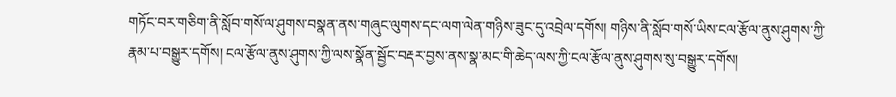གཏོང་བར་གཅིག་ནི་སློབ་གསོ་ལ་ཤུགས་བསྣན་ནས་གཞུང་ལུགས་དང་ལག་ལེན་གཉིས་ཟུང་དུ་འབྲེལ་དགོས། གཉིས་ནི་སློབ་གསོ་ཡིས་ངལ་རྩོལ་ནུས་ཤུགས་ཀྱི་རྣམ་པ་བསྒྱུར་དགོས། ངལ་རྩོལ་ནུས་ཤུགས་ཀྱི་ལས་སྣོན་སྦྱོང་བརྡར་བྱས་ནས་སྣ་མང་གི་ཆེད་ལས་ཀྱི་ངལ་རྩོལ་ནུས་ཤུགས་སུ་བསྒྱུར་དགོས།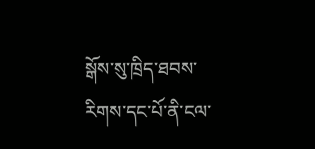སྒོས་སུ་ཁྲིད་ཐབས་རིགས་དང་པོ་ནི་ངལ་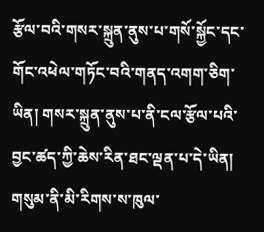རྩོལ་བའི་གསར་སྐྲུན་ནུས་པ་གསོ་སྐྱོང་དང་གོང་འཕེལ་གཏོང་བའི་གནད་འགག་ཅིག་ཡིན། གསར་སྐྲུན་ནུས་པ་ནི་ངལ་རྩོལ་པའི་བྱང་ཚད་ཀྱི་ཆེས་རིན་ཐང་ལྡན་པ་དེ་ཡིན། གསུམ་ནི་མི་རིགས་ས་ཁུལ་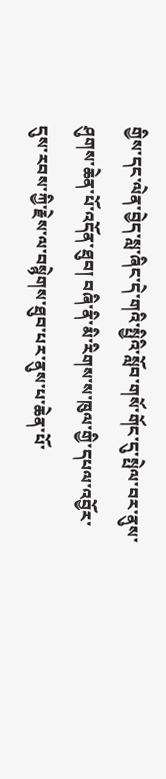གྱིས་དང་ལེན་བྱེད་སླ་ཞིང་དེ་གའི་སྤྱིའི་སློབ་གསོ་གོང་དུ་སྤེལ་བར་ནུས་ཤུགས་ཆེན་པོ་འདོན་ཐུབ། བཞི་ནི་མི་རིགས་ས་ཁུལ་གྱི་དཔལ་འབྱོར་དུས་རབས་ཀྱི་རྗེས་ལ་བསྙེགས་ཐུབ་པར་ནུས་པ་ཆེན་པོ་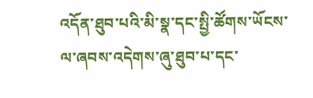འདོན་ཐུབ་པའི་མི་སྣ་དང་སྤྱི་ཚོགས་ཡོངས་ལ་ཞབས་འདེགས་ཞུ་ཐུབ་པ་དང་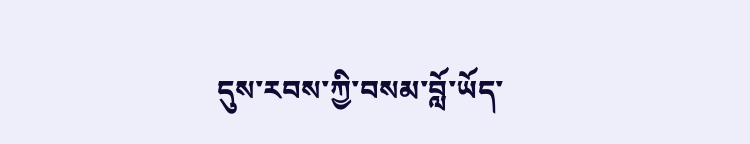དུས་རབས་ཀྱི་བསམ་བློ་ཡོད་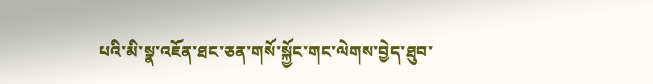པའི་མི་སྣ་འཇོན་ཐང་ཅན་གསོ་སྐྱོང་གང་ལེགས་བྱེད་ཐུབ་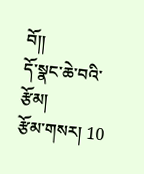བོ།།
དོ་སྣང་ཆེ་བའི་རྩོམ།
རྩོམ་གསར། 10